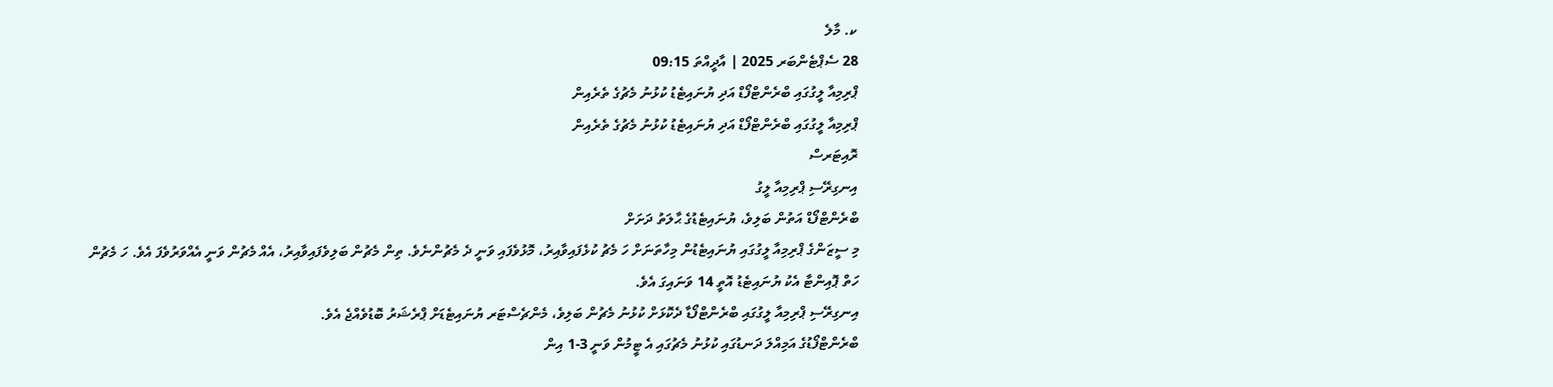ކ. މާލެ
28 ސެޕްޓެންބަރ 2025 | އާދީއްތަ 09:15
ޕްރިމިއާ ލީގުގައި ބްރެންޓްފޯޑް އަދި ޔުނައިޓެޑު ކުޅުނު މެޗުގެ ތެރެއިން
ޕްރިމިއާ ލީގުގައި ބްރެންޓްފޯޑް އަދި ޔުނައިޓެޑު ކުޅުނު މެޗުގެ ތެރެއިން
ރޮއިޓަރސް
އިނގިރޭސި ޕްރިމިއާ ލީގު
ބްރެންޓްފޯޑް އަތުން ބަލިވެ، ޔުނައިޓެޑުގެ ޙާލަތު ދަށަށް
މި ސީޒަންގެ ޕްރިމިއާ ލީގުގައި ޔުނައިޓެޑުން މިހާތަނަށް ހަ މެޗު ކުޅެފައިވާއިރު، މޮޅުވެފައި ވަނީ ދެ މެޗުންނެވެ. ތިން މެޗުން ބަލިވެފައިވާއިރު، އެއް މެޗުން ވަނީ އެއްވަރުވެފަ އެވެ. ހަ މެޗުން ހަތް ޕޮއިންޓާ އެކު ޔުނައިޓެޑު އޮތީ 14 ވަނައިގަ އެވެ.
އިނގިރޭސި ޕްރިމިއާ ލީގުގައި ބްރެންޓްފޯޑާ ދެކޮޅަށް ކުޅުނު މެޗުން ބަލިވެ، މެންޗެސްޓަރ ޔުނައިޓެޑަށް ޕްރެޝަރު ބޮޑުވެއްޖެ އެވެ.
ބްރެންޓްފޯޑުގެ އަމިއްލަ ދަނޑުގައި ކުޅުނު މެޗުގައި އެ ޓީމުން ވަނީ 3-1 އިން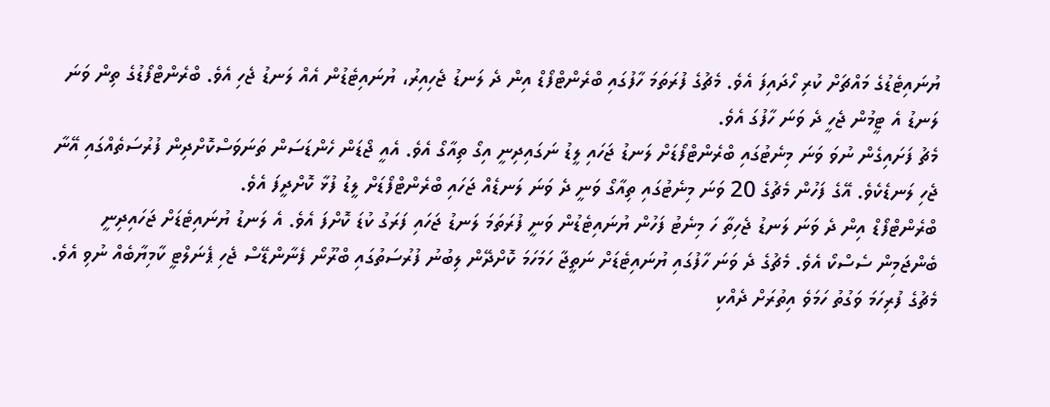ޔުނައިޓެޑުގެ މައްޗަށް ކުރި ހޯދައިފަ އެވެ. މެޗުގެ ފުރަތަމަ ހާފުގައި ބްރެންޓްފޯޑް އިން ދެ ލަނޑު ޖެހިއިރު، ޔުނައިޓެޑުން އެއް ލަނޑު ޖެހި އެވެ. ބްރެންޓްފޯޑުގެ ތިން ވަނަ ލަނޑު އެ ޓީމުން ޖެހީ ދެ ވަނަ ހާފުގަ އެވެ.
މެޗު ފަށައިގެން ނުވަ ވަނަ މިނެޓުގައި ބްރެންޓްފޯޑަށް ލަނޑު ޖަހައި ލީޑު ނަގައިދިނީ އިގޯ ތިއާގޯ އެވެ. އެއީ ޖޯޑަން ހެންޑަސަން ތަނަވަސްކޮށްދިން ފުރުސަތެއްގައި އޭނާ ޖެހި ލަނޑެކެވެ. އޭގެ ފަހުން މެޗުގެ 20 ވަނަ މިނެޓުގައި ތިއާގޯ ވަނީ ދެ ވަނަ ލަނޑެއް ޖަހައި ބްރެންޓްފޯޑަށް ލީޑު ފުޅާ ކޮށްދީފަ އެވެ.
ބްރެންޓްފޯޑް އިން ދެ ވަނަ ލަނޑު ޖެހިތާ ހަ މިނެޓު ފަހުން ޔުނައިޓެޑުން ވަނީ ފުރަތަމަ ލަނޑު ޖަހައި ފަރަގު ކުޑަ ކޮށްފަ އެވެ. އެ ލަނޑު ޔުނައިޓެޑަށް ޖަހައިދިނީ ބެންޖަމިން ސެސްކޯ އެވެ. މެޗުގެ ދެ ވަނަ ހާފުގައި ޔުނައިޓެޑަށް ނަތީޖާ ހަމަހަމަ ކޮށްދޭން ލިބުނު ފުރުސަތުގައި ބްރޫނޯ ފެނާންޑޭސް ޖެހި ޕެނަލްޓީ ކާމިޔާބެއް ނުވި އެވެ.
މެޗުގެ ފުރިހަމަ ވަގުތު ހަމަވެ އިތުރަށް ދެއްކި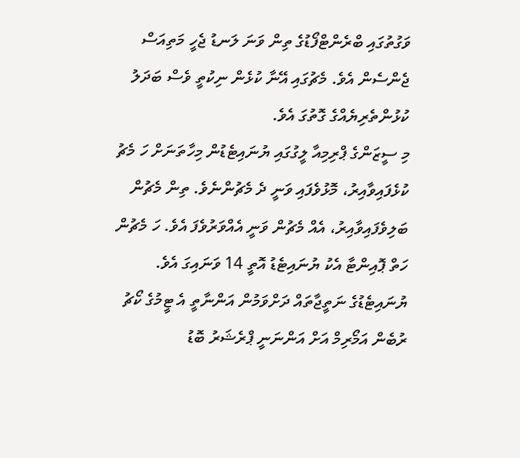ވަގުތުގައި ބްރެންޓްފޯޑުގެ ތިން ވަނަ ލަނޑު ޖެހީ މަތިއަސް ޖެންސެން އެވެ. މެޗުގައި އޭނާ ކުޅެން ނިކުތީ ވެސް ބަދަލު ކުޅުންތެރިޔެއްގެ ގޮތުގަ އެވެ.
މި ސީޒަންގެ ޕްރިމިއާ ލީގުގައި ޔުނައިޓެޑުން މިހާތަނަށް ހަ މެޗު ކުޅެފައިވާއިރު، މޮޅުވެފައި ވަނީ ދެ މެޗުންނެވެ. ތިން މެޗުން ބަލިވެފައިވާއިރު، އެއް މެޗުން ވަނީ އެއްވަރުވެފަ އެވެ. ހަ މެޗުން ހަތް ޕޮއިންޓާ އެކު ޔުނައިޓެޑު އޮތީ 14 ވަނައިގަ އެވެ. ޔުނައިޓެޑުގެ ނަތީޖާތައް ދަށްވަމުން އަންނާތީ އެ ޓީމުގެ ކޯޗު ރުބެން އަމޯރިމް އަށް އަންނަނީ ޕްރެޝަރު ބޮޑު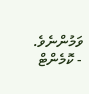ވަމުންނެވެ.
- ކޮމެންޓް